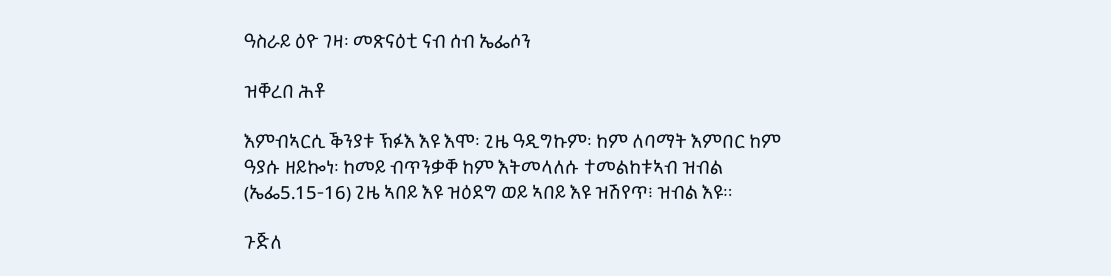ዓስራይ ዕዮ ገዛ፡ መጽናዕቲ ናብ ሰብ ኤፌሶን

ዝቐረበ ሕቶ

እምብኣርሲ ቕንያቱ ኽፉእ እዩ እሞ፡ ጊዜ ዓዲግኩም፡ ከም ለባማት እምበር ከም ዓያሱ ዘይኰነ፡ ከመይ ብጥንቃቐ ከም እትመላለሱ ተመልከቱኣብ ዝብል (ኤፌ5.15-16) ጊዜ ኣበይ እዩ ዝዕደግ ወይ ኣበይ እዩ ዝሽየጥ፧ ዝብል እዩ።

ጉጅለ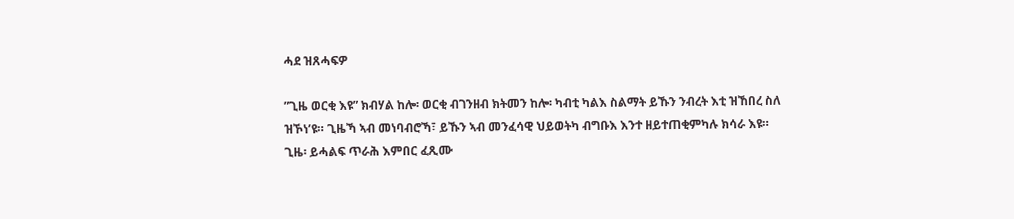ሓደ ዝጸሓፍዎ

”ጊዜ ወርቂ እዩ” ክብሃል ከሎ፡ ወርቂ ብገንዘብ ክትመን ከሎ፡ ካብቲ ካልእ ስልማት ይኹን ንብረት እቲ ዝኸበረ ስለ ዝኾነ’ዩ። ጊዜኻ ኣብ መነባብሮኻ፣ ይኹን ኣብ መንፈሳዊ ህይወትካ ብግቡእ እንተ ዘይተጠቂምካሉ ክሳራ እዩ። ጊዜ፡ ይሓልፍ ጥራሕ እምበር ፈጺሙ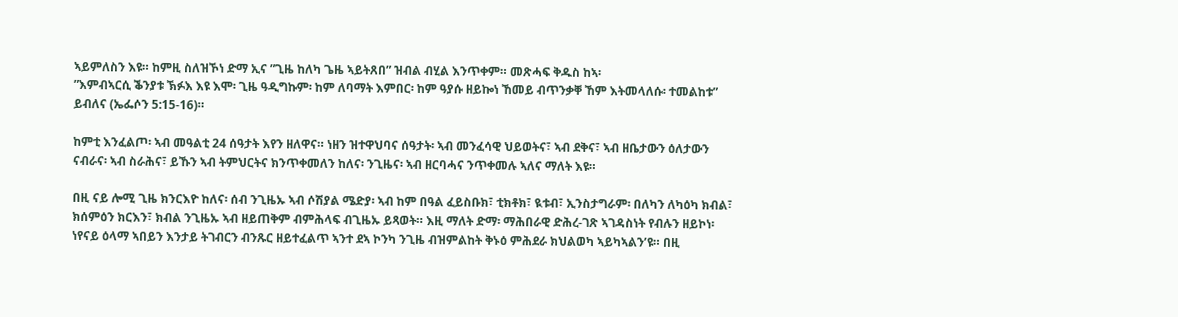ኣይምለስን እዩ። ከምዚ ስለዝኾነ ድማ ኢና ”ጊዜ ከለካ ጌዜ ኣይትጸበ” ዝብል ብሂል እንጥቀም። መጽሓፍ ቅዱስ ከኣ፡
”እምብኣርሲ ቕንያቱ ኽፉእ እዩ እሞ፡ ጊዜ ዓዲግኩም፡ ከም ለባማት እምበር፡ ከም ዓያሱ ዘይኰነ ኸመይ ብጥንቃቐ ኸም እትመላለሱ፡ ተመልከቱ” ይብለና (ኤፌሶን 5:15-16)።

ከምቲ እንፈልጦ፡ ኣብ መዓልቲ 24 ሰዓታት እየን ዘለዋና። ነዘን ዝተዋህባና ሰዓታት፡ ኣብ መንፈሳዊ ህይወትና፣ ኣብ ደቅና፣ ኣብ ዘቤታውን ዕለታውን ናብራና፡ ኣብ ስራሕና፣ ይኹን ኣብ ትምህርትና ክንጥቀመለን ከለና፡ ንጊዜና፡ ኣብ ዘርባሓና ንጥቀመሉ ኣለና ማለት እዩ።

በዚ ናይ ሎሚ ጊዜ ክንርእዮ ከለና፡ ሰብ ንጊዜኡ ኣብ ሶሽያል ሜድያ፡ ኣብ ከም በዓል ፈይስቡክ፣ ቲክቶክ፣ ዪቱብ፣ ኢንስታግራም፡ በለካን ለካዕካ ክብል፣ ክሰምዕን ክርእን፣ ክብል ንጊዜኡ ኣብ ዘይጠቅም ብምሕላፍ ብጊዜኡ ይጻወት። እዚ ማለት ድማ፡ ማሕበራዊ ድሕረ-ገጽ ኣገዳስነት የብሉን ዘይኮነ፡ ነየናይ ዕላማ ኣበይን እንታይ ትገብርን ብንጹር ዘይተፈልጥ ኣንተ ደኣ ኮንካ ንጊዜ ብዝምልከት ቅኑዕ ምሕደራ ክህልወካ ኣይካኣልን’ዩ። በዚ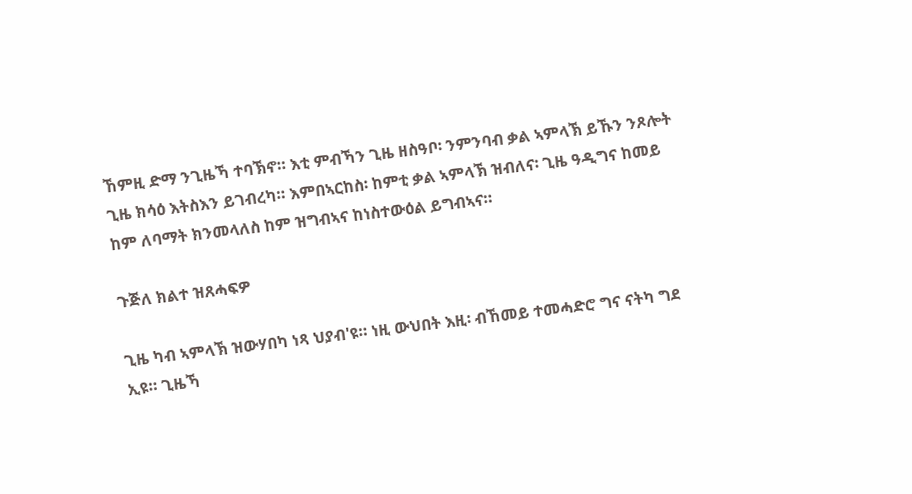ኸምዚ ድማ ንጊዜኻ ተባኽኖ። እቲ ምብኻን ጊዜ ዘስዓቦ፡ ንምንባብ ቃል ኣምላኽ ይኹን ንጾሎት ጊዜ ክሳዕ እትስእን ይገብረካ። እምበኣርከስ፡ ከምቲ ቃል ኣምላኽ ዝብለና፡ ጊዜ ዓዲግና ከመይ ከም ለባማት ክንመላለስ ከም ዝግብኣና ከነስተውዕል ይግብኣና።

ጉጅለ ክልተ ዝጸሓፍዎ

ጊዜ ካብ ኣምላኽ ዝውሃበካ ነጻ ህያብ'ዩ። ነዚ ውህበት እዚ፡ ብኸመይ ተመሓድሮ ግና ናትካ ግደ ኢዩ። ጊዜኻ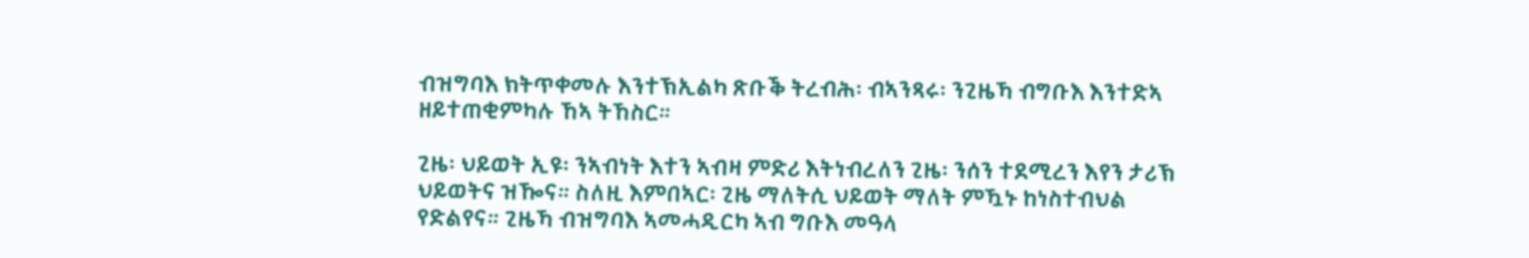ብዝግባእ ክትጥቀመሉ እንተኽኢልካ ጽቡቕ ትረብሕ፡ ብኣንጻሩ፡ ንጊዜኻ ብግቡእ እንተድኣ ዘይተጠቂምካሉ ኸኣ ትኸስር።

ጊዜ፡ ህይወት ኢዩ፡ ንኣብነት እተን ኣብዛ ምድሪ እትነብረለን ጊዜ፡ ንሰን ተደሚረን እየን ታሪኽ ህይወትና ዝዀና። ስለዚ እምበኣር፡ ጊዜ ማለትሲ ህይወት ማለት ምዃኑ ከነስተብህል የድልየና። ጊዜኻ ብዝግባእ ኣመሓዲርካ ኣብ ግቡእ መዓላ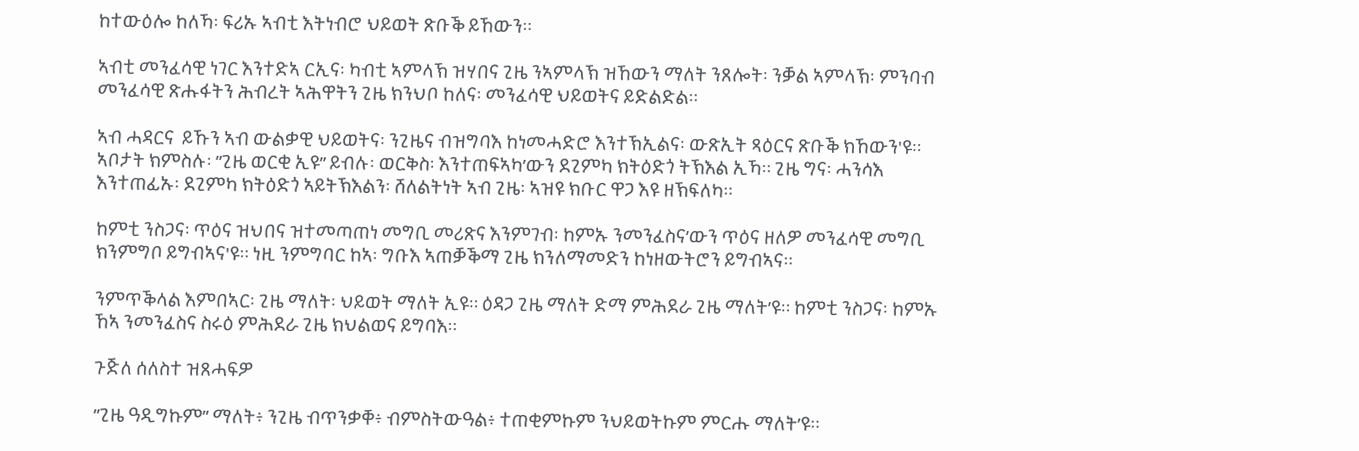ከተውዕሎ ከለኻ፡ ፍሪኡ ኣብቲ እትነብሮ ህይወት ጽቡቕ ይኸውን።

ኣብቲ መንፈሳዊ ነገር እንተድኣ ርኢና፡ ካብቲ ኣምላኽ ዝሃበና ጊዜ ንኣምላኽ ዝኸውን ማለት ንጸሎት፡ ንቓል ኣምላኽ፡ ምንባብ መንፈሳዊ ጽሑፋትን ሕብረት ኣሕዋትን ጊዜ ክንህቦ ከለና፡ መንፈሳዊ ህይወትና ይድልድል።

ኣብ ሓዳርና  ይኹን ኣብ ውልቃዊ ህይወትና፡ ንጊዜና ብዝግባእ ከነመሓድሮ እንተኽኢልና፡ ውጽኢት ጻዕርና ጽቡቕ ክኸውን'ዩ። ኣቦታት ክምስሉ፡ ”ጊዜ ወርቂ ኢዩ” ይብሉ፡ ወርቅስ፡ እንተጠፍኣካ’ውን ደጊምካ ክትዕድጎ ትኽእል ኢኻ። ጊዜ ግና፡ ሓንሳእ እንተጠፊኡ፡ ደጊምካ ክትዕድጎ ኣይትኽእልን፡ ሸለልትነት ኣብ ጊዜ፡ ኣዝዩ ክቡር ዋጋ እዩ ዘኽፍለካ።

ከምቲ ንስጋና፡ ጥዕና ዝህበና ዝተመጣጠነ መግቢ መሪጽና እንምገብ፡ ከምኡ ንመንፈስና’ውን ጥዕና ዘለዎ መንፈሳዊ መግቢ ክንምግቦ ይግብኣና'ዩ። ነዚ ንምግባር ከኣ፡ ግቡእ ኣጠቓቕማ ጊዜ ክንለማመድን ከነዘውትሮን ይግብኣና።

ንምጥቕላል እምበኣር፡ ጊዜ ማለት፡ ህይወት ማለት ኢዩ። ዕዳጋ ጊዜ ማለት ድማ ምሕደራ ጊዜ ማለት’ዩ። ከምቲ ንስጋና፡ ከምኡ ኸኣ ንመንፈስና ስሩዕ ምሕደራ ጊዜ ክህልወና ይግባእ።

ጉጅለ ሰለስተ ዝጸሓፍዎ

”ጊዜ ዓዲግኩም” ማለት፥ ንጊዜ ብጥንቃቐ፥ ብምስትውዓል፥ ተጠቂምኩም ንህይወትኩም ምርሑ ማለት’ዩ።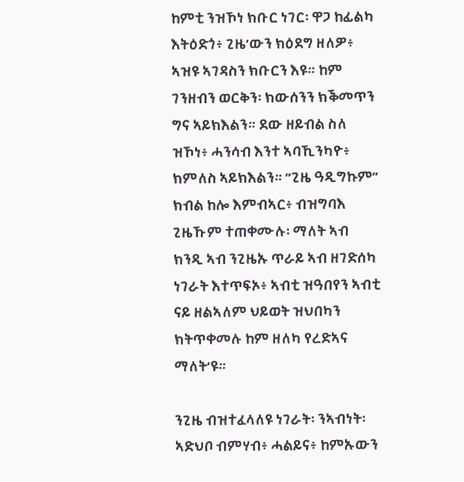ከምቲ ንዝኾነ ክቡር ነገር፡ ዋጋ ከፊልካ እትዕድጎ፥ ጊዜ’ውን ክዕደግ ዘለዎ፥ ኣዝዩ ኣገዳስን ክቡርን እዩ። ከም ገንዘብን ወርቅን፡ ክውሰንን ክቕመጥን ግና ኣይክእልን። ደው ዘይብል ስለ ዝኾነ፥ ሓንሳብ እንተ ኣባኺንካዮ፥ ክምለስ ኣይክእልን። ”ጊዜ ዓዲግኩም” ክብል ከሎ እምብኣር፥ ብዝግባእ ጊዜኹም ተጠቀሙሉ፡ ማለት ኣብ ክንዲ ኣብ ንጊዜኡ ጥራይ ኣብ ዘገድሰካ ነገራት እተጥፍኦ፥ ኣብቲ ዝዓበየን ኣብቲ ናይ ዘልኣለም ህይወት ዝህበካን ክትጥቀመሉ ከም ዘለካ የረድኣና ማለት’ዩ።

ንጊዜ ብዝተፈላለዩ ነገራት፡ ንኣብነት፡ ኣድህቦ ብምሃብ፥ ሓልይና፥ ከምኡውን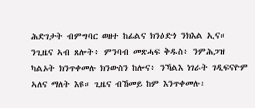ሕድገታት ብምግባር ወዘተ ከፊልና ክንዕድጎ ንክእል ኢና። ንጊዜና ኣብ ጸሎት፥ ምንባብ መጽሓፍ ቅዱስ፥ ንምሕጋዝ ካልኦት ክንጥቀመሉ ክንውስን ከሎና፥ ንኻልእ ነገራት ገዲፍናዮም ኣለና ማለት እዩ። ጊዜና ብኸመይ ከም እንጥቀመሉ፡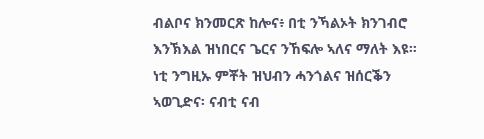ብልቦና ክንመርጽ ከሎና፥ በቲ ንኻልኦት ክንገብሮ እንኽእል ዝነበርና ጌርና ንኸፍሎ ኣለና ማለት እዩ። ነቲ ንግዚኡ ምቾት ዝህብን ሓንጎልና ዝሰርቕን ኣወጊድና፡ ናብቲ ናብ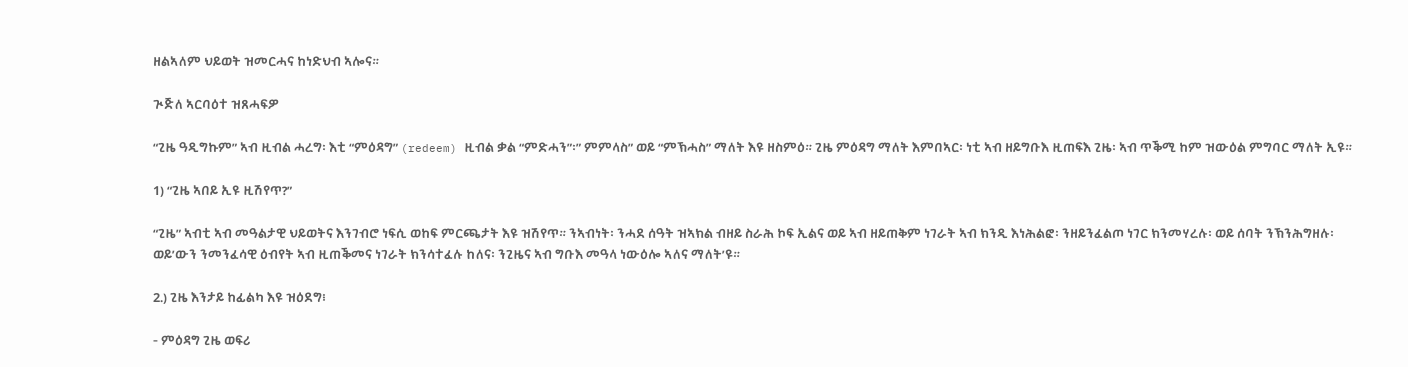ዘልኣለም ህይወት ዝመርሓና ከነድህብ ኣሎና።

ጒጅለ ኣርባዕተ ዝጸሓፍዎ

“ጊዜ ዓዲግኩም” ኣብ ዚብል ሓረግ፡ እቲ “ምዕዳግ” (redeem) ዚብል ቃል “ምድሓን”፡” ምምላስ” ወይ “ምኽሓስ” ማለት እዩ ዘስምዕ። ጊዜ ምዕዳግ ማለት እምበኣር፡ ነቲ ኣብ ዘይግቡእ ዚጠፍእ ጊዜ፡ ኣብ ጥቕሚ ከም ዝውዕል ምግባር ማለት ኢዩ።

1) “ጊዜ ኣበይ ኢዩ ዚሽየጥ?”

“ጊዜ” ኣብቲ ኣብ መዓልታዊ ህይወትና እንገብሮ ነፍሲ ወከፍ ምርጫታት እዩ ዝሽየጥ። ንኣብነት፡ ንሓደ ሰዓት ዝኣክል ብዘይ ስራሕ ኮፍ ኢልና ወይ ኣብ ዘይጠቅም ነገራት ኣብ ክንዲ እነሕልፎ፡ ንዘይንፈልጦ ነገር ክንመሃረሉ፡ ወይ ሰባት ንኽንሕግዘሉ፡ ወይ’ውን ንመንፈሳዊ ዕብየት ኣብ ዚጠቕመና ነገራት ክንሳተፈሉ ከለና፡ ንጊዜና ኣብ ግቡእ መዓላ ነውዕሎ ኣለና ማለት’ዩ።

2.) ጊዜ እንታይ ከፊልካ እዩ ዝዕደግ፧

- ምዕዳግ ጊዜ ወፍሪ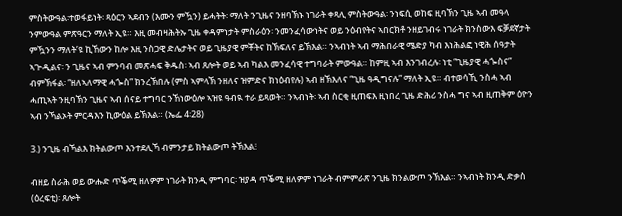ምስትውዓል፡ተወፋይነት፡ ጻዕርን ኣደብን (እሙን ምዃን) ይሓትት፡ ማለት ንጊዜና ንዘባኽኑ ነገራት ቀጻሊ ምስትውዓል፡ ንነፍሲ ወከፍ ዚባኽን ጊዜ ኣብ መዓላ ንምውዓል ምጽዓርን ማለት ኢዩ። እዚ መብዛሕትኡ ጊዜ ቀዳምነታት ምስራዕን፡ ንመንፈሳውነትና ወይ ንዕብየትና ኣበርክቶ ንዘይገብሩ ነገራት ክንስውእ ፍቓደኛታት ምዃንን ማለት’ዩ ኪኸውን ከሎ እዚ ንስጋዊ ድሌታትና ወይ ጊዜያዊ ምቾትና ከኽፍለና ይኽእል። ንኣብነት ኣብ ማሕበራዊ ሜድያ ካብ እነሕልፎ ነዊሕ ሰዓታት ኣጒዲልና፡ ን ጊዜና ኣብ ምንባብ መጽሓፍ ቅዱስ፡ ኣብ ጸሎት ወይ ኣብ ካልእ መንፈሳዊ ተግባራት ምውዓል። ከምዚ ኣብ እንገብረሉ፡ ነቲ “ጊዜያዊ ሓጐስና” ብምኽፋል፡ “ዘለኣለማዊ ሓጐስ” ክንረኽበሉ (ምስ ኣምላኽ ንዘለና ዝምድና ክነዕብየሉ) ኣብ ዘኽእለና “ጊዜ ዓዲግናሉ” ማለት ኢዩ። ብተወሳኺ ንስሓ ኣብ ሓጢኣት ንዚባኽን ጊዜና ኣብ ሰናይ ተግባር ንኸነውዕሎ ኣዝዩ ዓብዪ ተራ ይጻወት። ንኣብነት፡ ኣብ ስርቂ ዚጠፍእ ዚነበረ ጊዜ ድሕሪ ንስሓ ግና ኣብ ዚጠቅም ዕዮን ኣብ ንኻልኦት ምርዳእን ኪውዕል ይኽእል። (ኤፌ 4፡28)

3.) ንጊዜ ብኻልእ ክትልውጦ እንተደሊኻ ብምንታይ ክትልውጦ ትኽእል፧

ብዘይ ስራሕ ወይ ውሑድ ጥቕሚ ዘለዎም ነገራት ክንዲ ምግባር፡ ዝያዳ ጥቕሚ ዘለዎም ነገራት ብምምራጽ ንጊዜ ክንልውጦ ንኽእል። ንኣብነት ክንዲ ድቃስ (ዕረፍቲ)፡ ጸሎት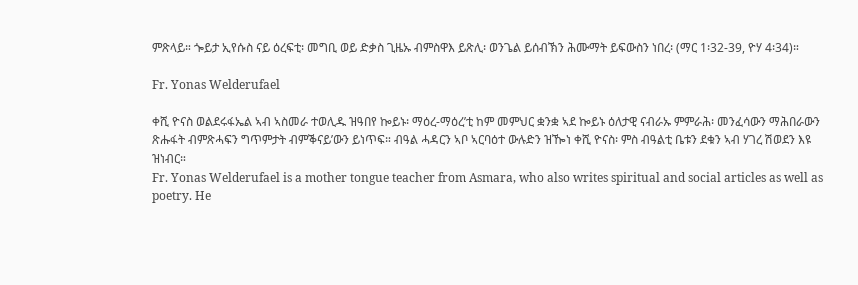ምጽላይ። ጐይታ ኢየሱስ ናይ ዕረፍቲ፡ መግቢ ወይ ድቃስ ጊዜኡ ብምስዋእ ይጽሊ፡ ወንጌል ይሰብኽን ሕሙማት ይፍውስን ነበረ፡ (ማር 1፡32-39, ዮሃ 4፡34)።

Fr. Yonas Welderufael

ቀሺ ዮናስ ወልደሩፋኤል ኣብ ኣስመራ ተወሊዱ ዝዓበየ ኰይኑ፡ ማዕረ-ማዕረ’ቲ ከም መምህር ቋንቋ ኣደ ኰይኑ ዕለታዊ ናብራኡ ምምራሕ፡ መንፈሳውን ማሕበራውን ጽሑፋት ብምጽሓፍን ግጥምታት ብምቕናይ’ውን ይነጥፍ። ብዓል ሓዳርን ኣቦ ኣርባዕተ ውሉድን ዝዀነ ቀሺ ዮናስ፡ ምስ ብዓልቲ ቤቱን ደቁን ኣብ ሃገረ ሽወደን እዩ ዝነብር።
Fr. Yonas Welderufael is a mother tongue teacher from Asmara, who also writes spiritual and social articles as well as poetry. He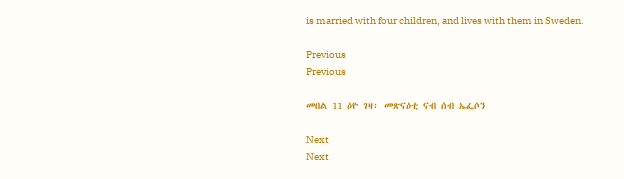is married with four children, and lives with them in Sweden.

Previous
Previous

መበል 11 ዕዮ ገዛ፡ መጽናዕቲ ናብ ሰብ ኤፌሶን

Next
Next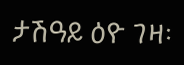ታሽዓይ ዕዮ ገዛ፡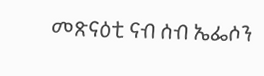መጽናዕቲ ናብ ሰብ ኤፌሶን